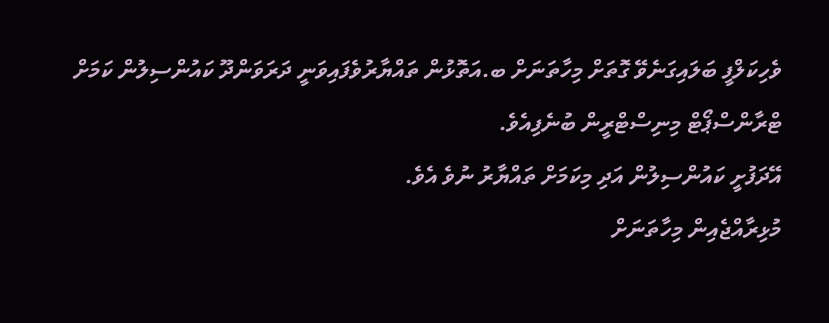ވެހިކަލްފީ ބަލައިގަނެވޭ ގޮތަށް މިހާތަނަށް ބ.އަތޮޅުން ތައްޔާރުވެފައިވަނީ ދަރަވަންދޫ ކައުންސިލުން ކަމަށް ޓްރާންސްޕޯޓް މިނިސްޓްރީން ބުނެފިއެވެ.
އޭދަފުށީ ކައުންސިލުން އަދި މިކަމަށް ތައްޔާރު ނުވެ އެވެ.
މުޅިރާއްޖެއިން މިހާތަނަށް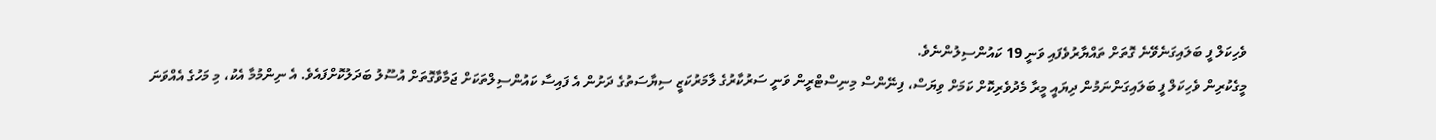ވެހިކަލް ފީ ބަލައިގަނެވޭނެ ގޮތަށް ތައްޔާރުވެފައި ވަނީ 19 ކައުންސިލުންނެވެ.
މީގެކުރިން ވެހިކަލް ފީ ބަލައިގަންނަމުން ދިޔައީ މީރާ މެދުވެރިކޮށް ކަމަށް ވިޔަސް، ފިނޭންސް މިނިސްޓްރީން ވަނީ ސަރުކާރުގެ ލާމަރުކަޒީ ސިޔާސަތުގެ ދަށުން އެ ފައިސާ ކައުންސިލްތަކަށް ޖަމާވާގޮތަށް އުސޫލު ބަދަލުކޮށްފައެވެ. އެ ނިންމުމާ އެކު، މި މަހުގެ އެއްވަނަ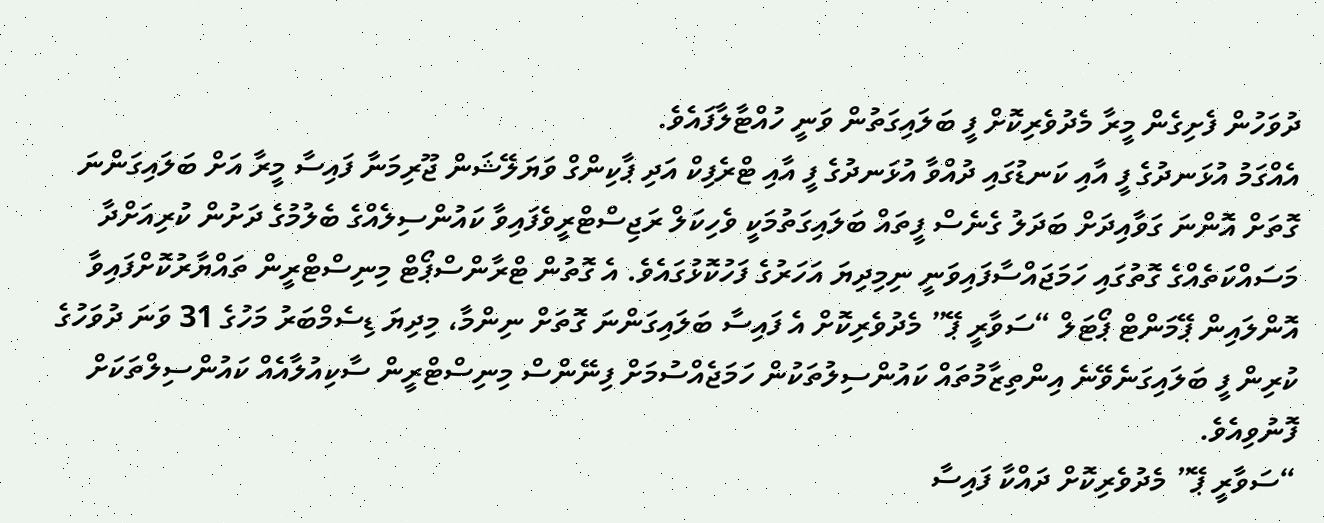ދުވަހުން ފެށިގެން މީރާ މެދުވެރިކޮށް ފީ ބަލައިގަތުން ވަނީ ހުއްޓާލާފައެވެ.
އެއްގަމު އުޅަނދުގެ ފީ އާއި ކަނޑުގައި ދުއްވާ އުޅަނދުގެ ފީ އާއި ޓްރެފިކް އަދި ޕާކިންގް ވަޔަލޭޝަން ޖޫރިމަނާ ފައިސާ މީރާ އަށް ބަލައިގަންނަ ގޮތަށް އޮންނަ ގަވާއިދަށް ބަދަލު ގެނެސް ފީތައް ބަލައިގަތުމަކީ ވެހިކަލް ރަޖިސްޓްރީވެފައިވާ ކައުންސިލެއްގެ ބެލުމުގެ ދަށުން ކުރިއަށްދާ މަސައްކަތެއްގެ ގޮތުގައި ހަމަޖައްސާފައިވަނީ ނިމިދިޔަ އަހަރުގެ ފަހުކޮޅުގައެވެ. އެ ގޮތުން ޓްރާންސްޕޯޓް މިނިސްޓްރީން ތައްޔާރުކޮށްފައިވާ އޮންލައިން ޕޭމަންޓް ޕޯޓަލް “ސަވާރީ ޕޭ” މެދުވެރިކޮށް އެ ފައިސާ ބަލައިގަންނަ ގޮތަށް ނިންމާ، މިދިޔަ ޑިސެމްބަރު މަހުގެ 31 ވަނަ ދުވަހުގެ ކުރިން ފީ ބަލައިގަނެވޭނެ އިންތިޒާމުތައް ކައުންސިލުތަކުން ހަމަޖެއްސުމަށް ފިނޭންސް މިނިސްޓްރީން ސާކިއުލާއެއް ކައުންސިލްތަކަށް ފޮނުވިއެވެ.
“ސަވާރީ ޕޭ” މެދުވެރިކޮށް ދައްކާ ފައިސާ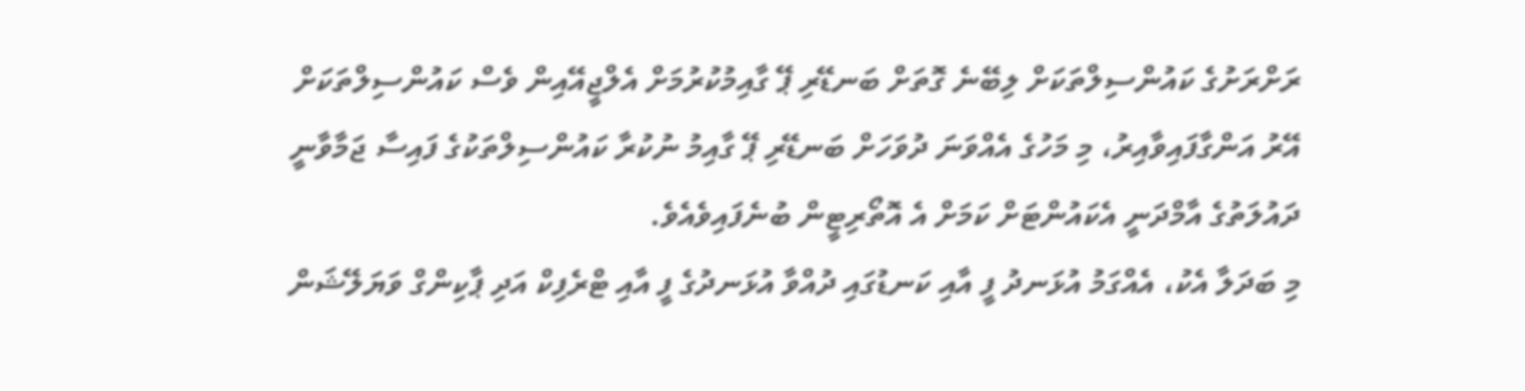ރަށްރަށުގެ ކައުންސިލްތަކަށް ލިބޭނެ ގޮތަށް ބަނޑޭރި ޕޭ ގާއިމުކުރުމަށް އެލްޖީއޭއިން ވެސް ކައުންސިލްތަކަށް އޭރު އަންގާފައިވާއިރު، މި މަހުގެ އެއްވަނަ ދުވަހަށް ބަނޑޭރި ޕޭ ގާއިމު ނުކުރާ ކައުންސިލްތަކުގެ ފައިސާ ޖަމާވާނީ ދައުލަތުގެ އާމްދަނީ އެކައުންޓަށް ކަމަށް އެ އޮތޯރިޓީން ބުނެފައިވެއެވެ.
މި ބަދަލާ އެކު، އެއްގަމު އުޅަނދު ފީ އާއި ކަނޑުގައި ދުއްވާ އުޅަނދުގެ ފީ އާއި ޓްރެފިކް އަދި ޕާކިންގް ވަޔަލޭޝަން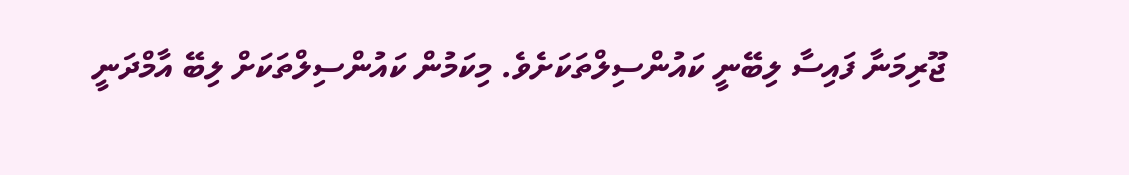ޖޫރިމަނާ ފައިސާ ލިބޭނީ ކައުންސިލްތަކަށެވެ. މިކަމުން ކައުންސިލްތަކަށް ލިބޭ އާމްދަނީ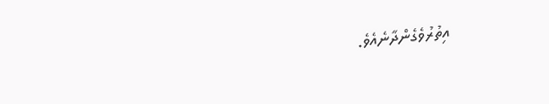އިތުރުވެގެންދާނެއެވެ.